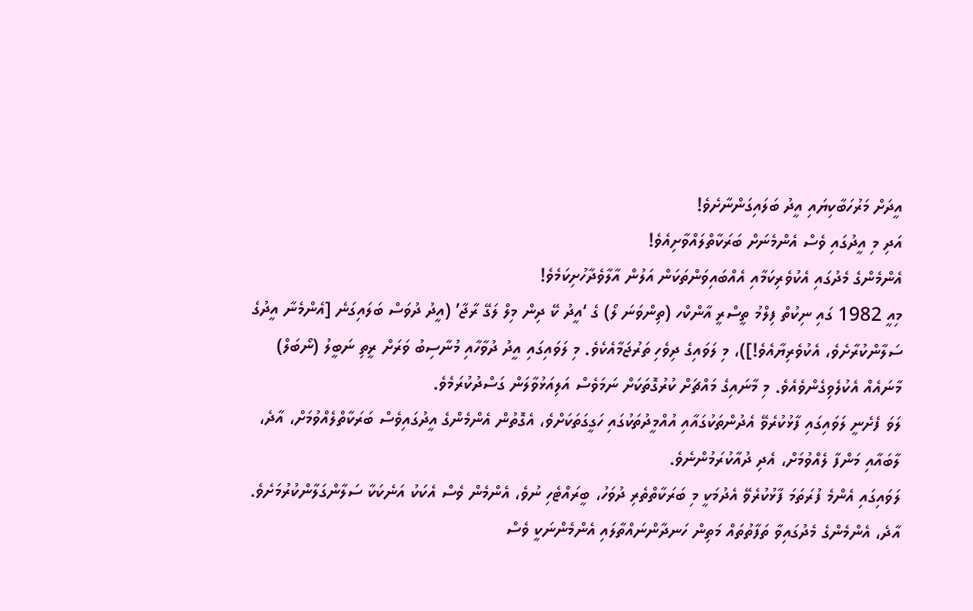އީދަށް މަރުހަބާކިޔައި އީދު ބަލައިގަންނާށެވެ!
އަދި މި އީދުގައި ވެސް އެންމެނަށް ބަރަކާތްލައްވާށިއެވެ!
އެންމެންގެ މެދުގައި އެކުވެރިކަމާއި އެއްބައިވަންތަކަން އަލުން އާލާވެދާހުށިކަމެވެ!
މިއީ 1982 ގައި ނިކުތް ފިލްމު ތީސްރީ އާންކްހ (ތިންވަނަ ލޯ) ގެ ‘އީދު ކޭ ދިން މިލް ލަގޭ ރާޖާ’ (އީދު ދުވަސް ބަލައިގަނެ [އެންމެނާ އީދުގެ ސަލާންކުރާށެވެ، އެކުވެރިޔާއެވެ!])، މި ލަވައިގެ ދިވެހި ތަރުޖަމާއެކެވެ. މި ލަވައިގައި އީދު ދުވާހާއި މުނާސިބު ވަރަށް ރީތި ނަބީލު (ނޯބަލް) މާނައެއް އެކުލެވިގެންވެއެވެ. މި މާނައިގެ މައްޗަށް ކުރުގޮތަކަށް ނަމަވެސް އަލިއަޅުވާލަން ގަސްދުކުރަމެވެ.
ލަވަ ފެށެނީ ލަވައިގައި ފާޅުކުރެވޭ އެދުންތަކުގައާއި އުއްމީދުތަކުގައި ހަގީގަތަކަށްވެ، އެގޮތުން އެންމެންގެ އީދުގައިވެސް ބަރަކާތްލެއްވުމަށް، އާދެ، ލާބައާއި މަންފާ ލެއްވުމަށް، އެދި ދުއާކުރަމުންނެވެ.
ލަވައިގައި އެންމެ ފުރަތަމަ ފާޅުކުރެވޭ އެދުމަކީ މި ބަރަކާތްތެރި ދުވަހު، ބީރައްޓެހި ނުވެ، އެންމެން ވެސް އެކަކު އަނެކަކާ ސަލާންގަލާންކުރުމަށެވެ. އާދެ، އެންމެންގެ މެދުގައިވާ ތަފާތުތައް މަތިން ހަނދާންނައްތާލައި އެންމެންނަކީ ވެސް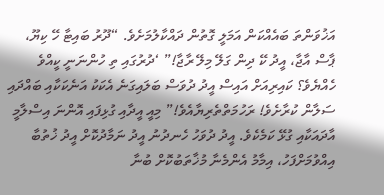އަޚުވަންތަ ބައެއްކަން އަމަލީ ގޮތުން ދައްކާލުމަށެވެ. “ދޫރު ބައިޓާ ހޭ ކިޔޫ، ޕާސް އާޖާ، އީދު ކޭ ދިން ގަލޭ މިލޭ ރާޖާ!” ‘ދުރުގައި ތި ހުންނަނީ ކީއްވެ ހެއްޔެވެ؟ ކައިރިއަށް އައިސް އީދު ދުވަސް ބަލައިގަނެ އެކަކު އަނެކަކާއި ބައްދައި ސަލާން ކުރާށެވެ! ރަހުމަތްތެރިޔާއެވެ!” މިއީ އީދާއި ގުޅިފައި އޮންނަ އިސްލާމީ އާދައަކާއި ގުޅޭ ކަމެކެވެ. އީދު ދުވަހު ހެނދުނު އީދު ނަމާދުކޮށް އީދު ޚުތުބާ އިއްވުމަށްފަހު، އިމާމު އެންމެނާ މުޚާތަބުކޮށް ބުނާ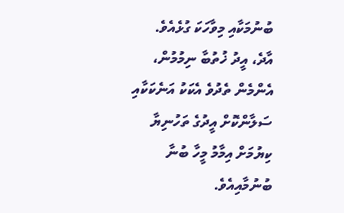ބުނުމަކާއި މިވާހަކަ ގުޅެއެވެ. އާދެ، އީދު ޚުތުބާ ނިމުމުން، އެންމެން ތެދުވެ އެކަކު އަނެކަކާއި ސަލާންކޮށް އީދުގެ ތަހުނިޔާ ކިޔުމަށް އިމާމު މީހާ ބުނާ ބުނުމާއިއެވެ.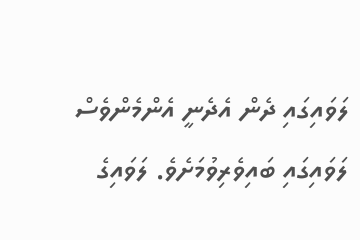ލަވައިގައި ދެން އެދެނީ އެންމެންވެސް ލަވައިގައި ބައިވެރިވުމަށެވެ. ލަވައިގެ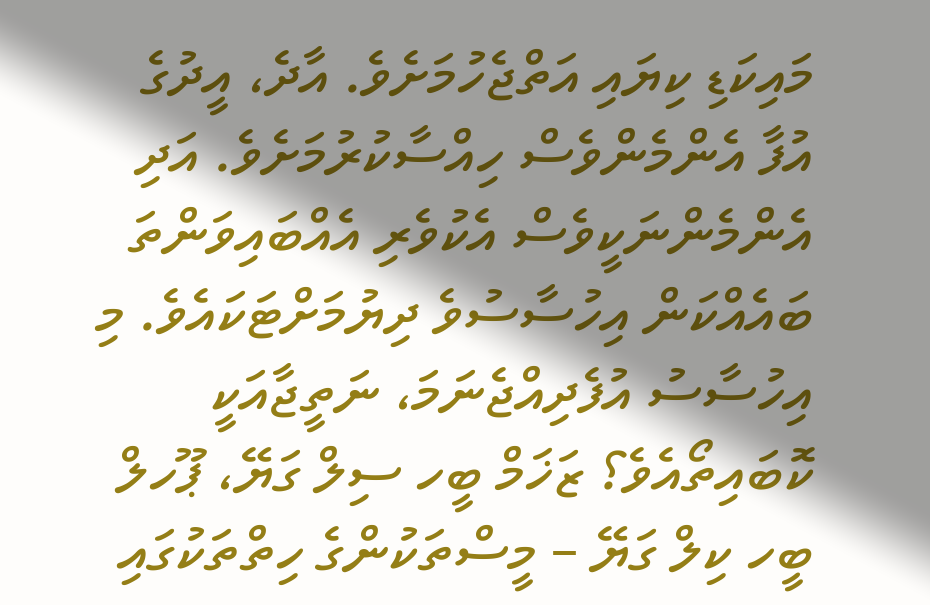މައިކަޑި ކިޔައި އަތްޖެހުމަށެވެ. އާދެ، އީދުގެ އުފާ އެންމެންވެސް ހިއްސާކުރުމަށެވެ. އަދި އެންމެންނަކީވެސް އެކުވެރި އެއްބައިވަންތަ ބައެއްކަން އިހުސާސުވެ ދިޔުމަށްޓަކައެވެ. މި އިހުސާސު އުފެދިއްޖެނަމަ، ނަތީޖާއަކީ ކޮބައިތޯއެވެ؟ ޒަޚަމް ބީހ ސިލް ގަޔޭ، ޕޫހލް ބީހ ކިލް ގަޔޭ – މީސްތަކުންގެ ހިތްތަކުގައި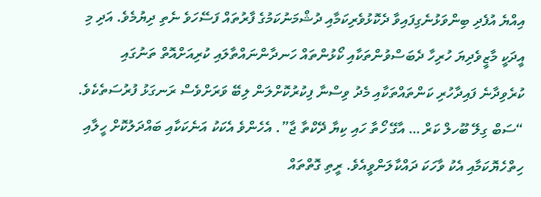އިއްޔެ އުފެދި ބިންވަޅުނެގިފައިވާ ދެކޮޅުވެރިކަމާއި ދުޝްމަނުކަމުގެ ފާރުތައް ފަސޭހަވެ ނެތި ދިޔުމެވެ. އަދި މި އީދަކީ މާޒީވެދިޔަ ހުރިހާ ދެބަސްވުންތަކާއި ކޯޅުންތައް ހަނދާންނައްތާލައި ކުރިއަށްއޮތް ތަނުގައި ކުރެވިދާނެ ފައިދާހުރި ކަންތައްތަކާއި މެދު ވިސްނާ ފިކުރުކޮށްލަން ލިބޭ ވަރަށްވެސް ރަނގަޅު ފުރުސަތެކެވެ. “ސަބް ގިލޭ ބޫހލް ކަރް … އާގޭ ހޯތާ ހައި ކިޔާ ދޭކްތާ ޖާ”. އެހެންވެ އެކަކު އަނެކަކާއި ބައްދަލުކޮށް ހީލާއި ހިތްހެޔޮކަމާއި އެކު ވާހަކަ ދައްކާލަންވީއެވެ. ރީތި ގޮތްތައް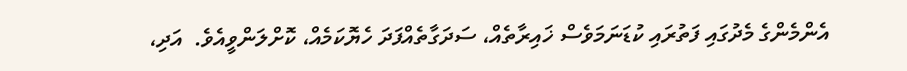އެންމެންގެ މެދުގައި ފަތުރައި ކުޑަނަމަވެސް ޚައިރާތެއް، ސަދަގާތެއްފަދަ ހެޔޮކަމެއް، ކޮށްލަންވީއެވެ.  އަދި،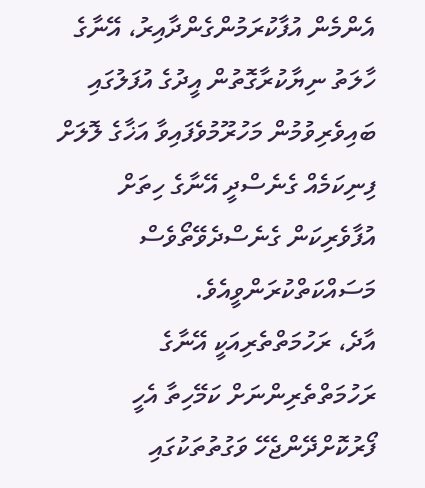އެންމެން އުފާކުރަމުންގެންދާއިރު، އޭނާގެ ހާލަތު ނިޔާކުރާގޮތުން އީދުގެ އުފަލުގައި ބައިވެރިވުމުން މަހުރޫމުވެފައިވާ އަޚާގެ ލޮލަށް ފިނިކަމެއް ގެނެސްދީ އޭނާގެ ހިތަށް އުފާވެރިކަން ގެނެސްދެވޭތޯވެސް މަސައްކަތްކުރަންވީއެވެ.
އާދެ، ރަހުމަތްތެރިއަކީ އޭނާގެ ރަހުމަތްތެރިންނަށް ކަމޭހިތާ އެހީ ފޯރުކޮށްދޭންޖެހޭ ވަގުތުތަކުގައި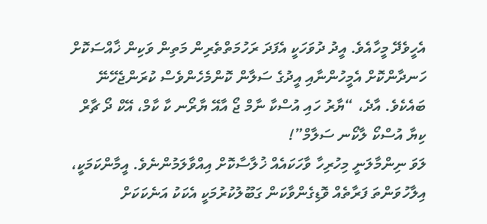އެހީވެދޭ މީހާއެވެ. އީދު ދުވަހަކީ އެފަދަ ރަހުމަތްތެރިން މަތިން ވަކިން ޚާއްސަކޮށް ހަނދާންކޮށް އެމީހުންނާއި އީދުގެ ސަލާން ކޮންމެހެންވެސް ކުރަންޖެހޭނޭ ބައެކެވެ. އާދެ، “ޔާރު ހައި އުސްކާ ނާމް ޖޯ އާއޭ ޔާރޯނ ކާ ކާމް، އޭކް ދޯ ޗާރް ކިޔާ އުސްކޯ ލާކޯނ ސަލާމް”!
ލަވަ ނިންމާލަނީ މިހުރިހާ ވާހަކައެއް ޚުލާސާކޮށް އިއްވާލަމުންނެވެ. އީމާންކަމަކީ، އިލާހުވަންތަ ފަރާތެއް ވޮޑިގެންވާކަން ގަބޫލުކުރުމަކީ އެކަކު އަނެކަކަށް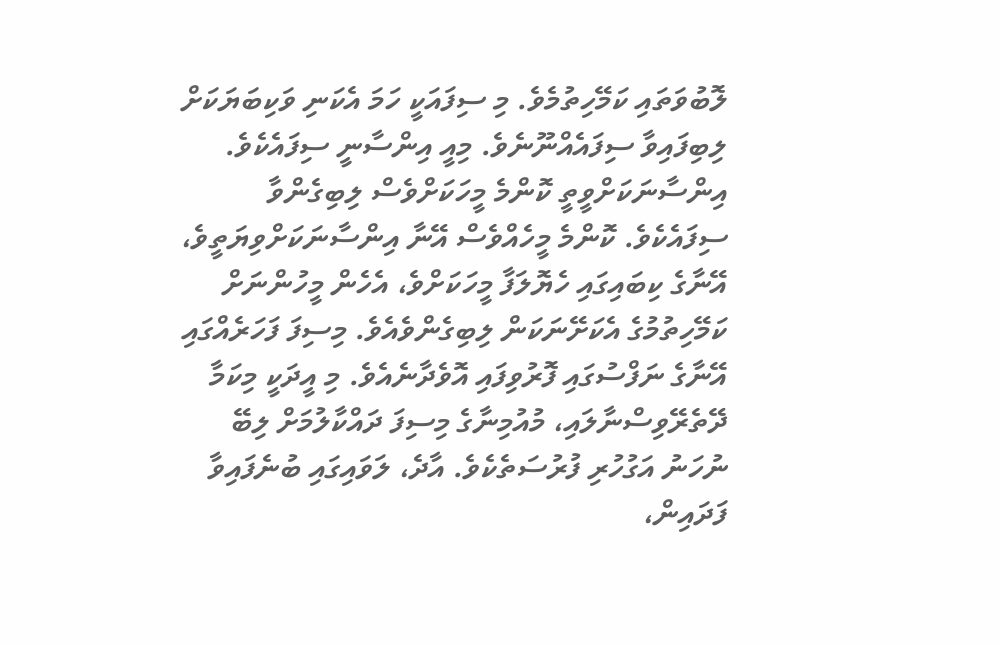ލޮބުވަތައި ކަމޭހިތުމެވެ. މި ސިފައަކީ ހަމަ އެކަނި ވަކިބަޔަކަށް ލިބިފައިވާ ސިފައެއްނޫނެވެ. މިއީ އިންސާނީ ސިފައެކެވެ. އިންސާނަކަށްވީތީ ކޮންމެ މީހަކަށްވެސް ލިބިގެންވާ ސިފައެކެވެ. ކޮންމެ މީހެއްވެސް އޭނާ އިންސާނަކަށްވިޔަތީވެ، އޭނާގެ ކިބައިގައި ހެޔޮލަފާ މީހަކަށްވެ، އެހެން މީހުންނަށް ކަމޭހިތުމުގެ އެކަށޭނަކަން ލިބިގެންވެއެވެ. މިސިފަ ފަހަރެއްގައި އޭނާގެ ނަފްސުގައި ފޮރުވިފައި އޮވެދާނެއެވެ. މި އީދަކީ މިކަމާ ދޭތެރޭވިސްނާލައި، މުއުމިނާގެ މިސިފަ ދައްކާލުމަށް ލިބޭ ނުހަނު އަގުހުރި ފުރުސަތެކެވެ. އާދެ، ލަވައިގައި ބުނެފައިވާ ފަދައިން،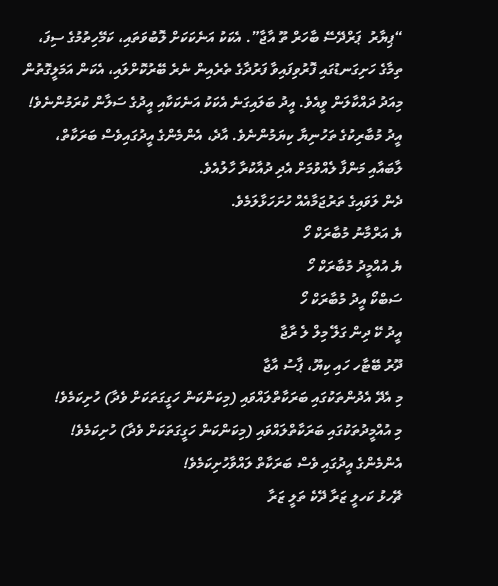“ޕިޔާރު  ޕަރްދޭސޭ ބާހަރް ތޫ އާޖާ”. އެކަކު އަނެކަކަށް ލޮބުވަތައި، ކަމޭހިތުމުގެ ސިފަ، ތިމާގެ ހަށިގަނޑުގައި ފޮރުވިފައިވާ ފަރުދާގެ ތެރެއިން ނެރެ ބޭރުކޮށްލައި، އެކަން އަމަލީގޮތުން މިއަދު ދައްކާލަން ވީއެވެ. އީދު ބަލައިގަނެ އެކަކު އަނެކަކާއި އީދުގެ ސަލާން ކުރަމުންނެވެ! އީދު މުބާރިކުގެ ތަހުނިޔާ ކިޔަމުންނެވެ. އާދެ، އެންމެންގެ އީދުގައިވެސް ބަރަކާތް، ލާބައާއި މަންފާ ލެއްވުމަށް އެދި ދުއާކުރާ ހާލުއެވެ.
ދެން ލަވައިގެ ތަރުޖަމާއެއް ހުށަހަޅާލަމެވެ.
ޔެ އަރްމާނު މުބާރަކް ހޯ
ޔެ އުއްމީދު މުބާރަކް ހޯ
ސަބްކޯ އީދު މުބާރަކް ހޯ
އީދު ކޭ ދިން ގަލޭ މިލް ލެ ރާޖާ
ދޫރު ބޭޓާހ ހައި ކިޔޫ، ޕާސު އާޖާ
މި އެދޭ އެދުންތަކުގައި ބަރަކާތްލައްވައި (މިކަންކަން ހަގީގަތަކަށް ވެދާ) ހުށިކަމެވެ!
މި އުއްމީދުތަކުގައި ބަރަކާތްލައްވައި (މިކަންކަން ހަގީގަތަކަށް ވެދާ) ހުށިކަމެވެ!
އެންމެންގެ އީދުގައި ވެސް ބަރަކާތް ލައްވާހުށިކަމެވެ!
ޗޭހޅު ކަހލީ ޒަރާ ދޭކެ ތަލީ ޒަރާ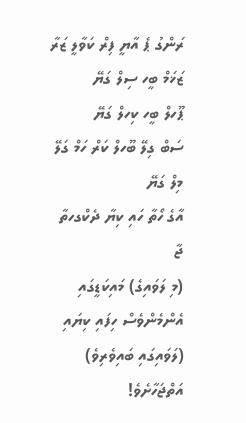ރަންގު ޕެ އާޔީ ފިރް ކަވާލީ ޒަރާ
ޒަޚަމް ބީހ ސިލް ގަޔޭ
ޕޫހލް ބީހ ކިހލް ގަޔޭ
ސަބް ގިލޭ ބޫހލް ކަރް ހަމް ގަލޭ މިލް ގަޔޭ
އާގެ ހޯތާ ހައި ކިޔާ ދެކްގހތާ ޖާ
(މި ލަވައިގެ) މައިކަޑީގައި އެންމެންވެސް ހިފައި ކިޔައި (ލަވައިގައި ބައިވެރިވެ) އަތްޖަހާށެވެ!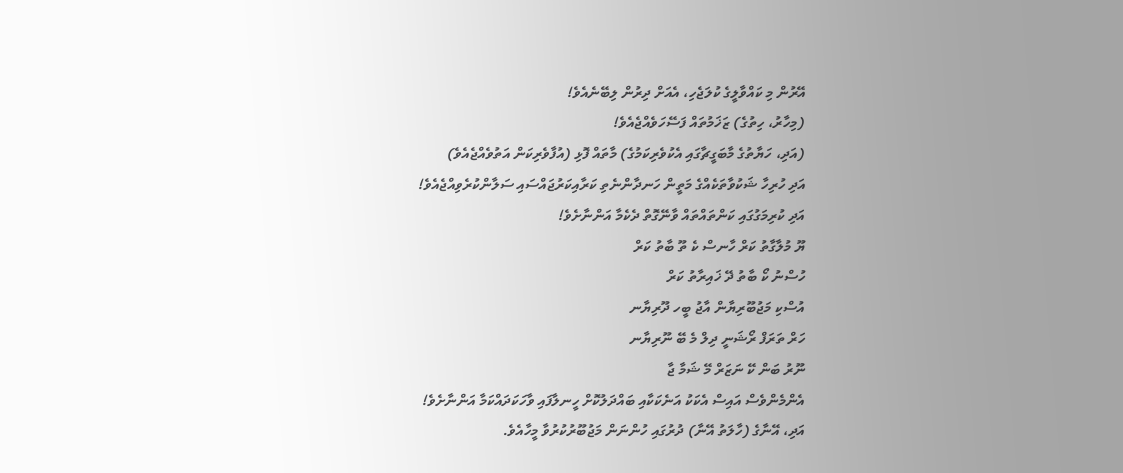އޭރުން މި ކައްވާލީގެ ކުލަޖެހި، އެއަށް ދިރުން ލިބޭނެއެވެ!
(މިހާރު، ހިތުގެ) ޒަޚަމުތައް ފަސޭހަވެއްޖެއެވެ!
(އަދި، ހަޔާތުގެ މާބަގީޗާގައި އެކުވެރިކަމުގެ) މާތައް ފޮޅި (އުފާވެރިކަން އަތުވެއްޖެއެވެ)
އަދި ހުރިހާ ޝަކުވާތަކެއްގެ މަތީން ހަނދާންނެތި ކަރާއިކަރުޖައްސައި ސަލާންކުރެވިއްޖެއެވެ!
އަދި ކުރިމަގުގައި ކަންތައްތައް ވާނޭގޮތް ދެކެމާ އަންނާށެވެ!
ޔޫ މުލާގާތު ކަރް ހާނސް ކެ ތޫ ބާތު ކަރް
ހުސްނު ކޯ ބާތު ދޭ ޚައިރާތު ކަރް
އުސްކި މަޖުބޫރިޔާން އާޖު ބީހ ދޫރިޔާނ
ހަރް ތަރަފް ރޯޝަނީ ދިލް މެ ބޭ ނޫރިޔާނ
ނޫރު ބަން ކޭ ނަޒަރް މޭ ޝަމާ ޖާ
އެންމެންވެސް އައިސް އެކަކު އަނެކަކާއި ބައްދަލުކޮށް ހީނލާފައި ވާހަކަދައްކަމާ އަންނާށެވެ!
އަދި، އޭނާގެ (ހާލަތު އޭނާ) ދުރުގައި ހުންނަން މަޖުބޫރުކުރުވާ މީހާއެވެ.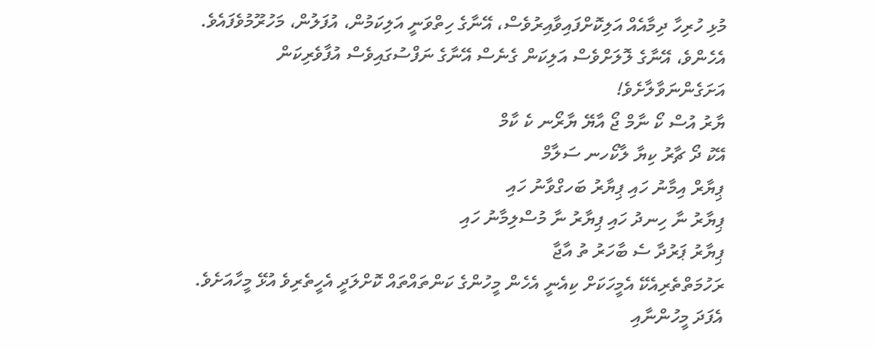މުޅި ހުރިހާ ދިމާއެއް އަލިކޮށްފައިވާއިރުވެސް، އޭނާގެ ހިތްވަނީ އަލިކަމުން، އުފަލުން، މަހުރޫމުވެފައެވެ.
އެހެންވެ، އޭނާގެ ލޮލަށްވެސް އަލިކަން ގެނެސް އޭނާގެ ނަފްސުގައިވެސް އުފާވެރިކަން އަށަގެންނަވާލާށެވެ!
ޔާރު އުސް ކޯ ނާމް ޖޯ އާޔޭ ޔާރޯނ ކެ ކާމް
އޭކު ދޯ ޗާރު ކިޔާ ލާކޯހނ ސަލާމް
ޕިޔާރް އިމާނު ހައި ޕިޔާރު ބަހގްވާނު ހައި
ޕިޔާރު ނާ ހިނދު ހައި ޕިޔާރު ނާ މުސްލިމާނު ހައި
ޕިޔާރު ޕަރުދާ ސެ ބާހަރު ތު އާޖާ
ރަހުމަތްތެރިއެކޭ އެމީހަކަށް ކިއެނީ އެހެން މީހުންގެ ކަންތައްތައް ކޮށްލަދީ އެހީތެރިވެ އުޅޭ މީހާއަށެވެ.
އެފަދަ މީހުންނާއި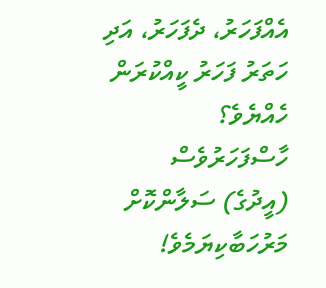އެއްފަހަރު، ދެފަހަރު، އަދި ހަތަރު ފަހަރު ކީއްކުރަން ހެއްޔެވެ؟ ހާސްފަހަރުވެސް (އީދުގެ) ސަލާންކޮށް މަރުހަބާކިޔަމެވެ!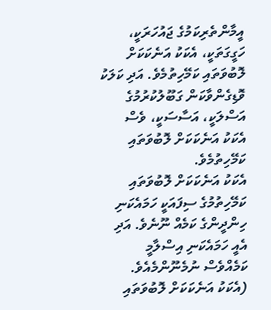އީމާންތެރިކަމުގެ ޖައުހަރަކީ، ހަގީގަތަކީ، އެކަކު އަނެކަކަށް ލޮބުވަތައި ކަމޭހިތުމެވެ. އަދި ކަލަކު ވޮޑިގެންވާކަން ގަބޫލުކުރުމުގެ އަސްލަކީ، އަސާސަކީ، ވެސް  އެކަކު އަނެކަކަށް ލޮބުވަތައި ކަމޭހިތުމެވެ.
އެކަކު އަނެކަކަށް ލޮބުވަތައި ކަމޭހިތުމުގެ ސިފައަކީ ހަމައެކަނި ހިންދީންގެ ކަމެއް ނޫނެވެ. އަދި އެއީ ހަމައެކަނި އިސްލާމީ ކަމެއްވެސް ނުމެނޫންމެއެވެ.
(އެކަކު އަނެކަކަށް ލޮބުވަތައި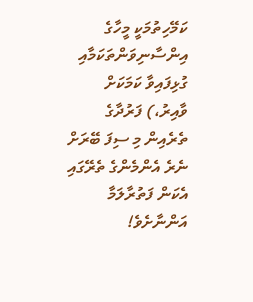ކަމޭހިތުމަކީ މީހާގެ އިންސާނިވަންތަކަމާއި ގުޅިފައިވާ ކަމަކަށް ވާއިރު،) ފަރުދާގެ ތެރެއިން މި ސިފަ ބޭރަށް ނެރެ އެންމެންގެ ތެރޭގައި އެކަން ފަތުރާލަމާ އަންނާށެވެ!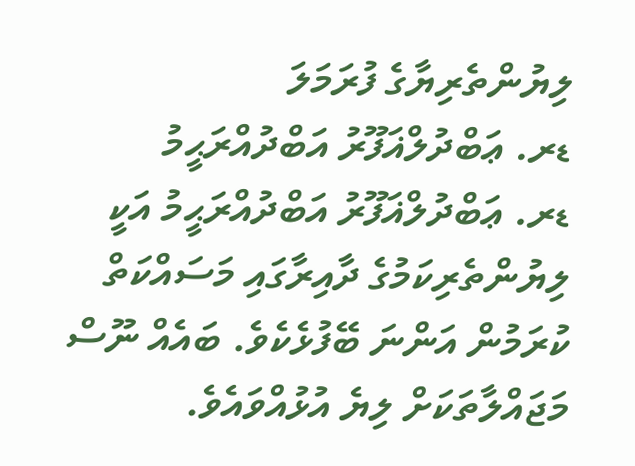ލިޔުންތެރިޔާގެ ފުރަމަލަ
ޑރ. ޢަބްދުލްޣަފޫރު އަބްދުއްރަޙީމު
ޑރ. ޢަބްދުލްޣަފޫރު އަބްދުއްރަޙީމު އަކީ ލިޔުންތެރިކަމުގެ ދާއިރާގައި މަސައްކަތް ކުރަމުން އަންނަ ބޭފުޅެކެވެ. ބައެއް ނޫސް މަޖައްލާތަކަށް ލިޔެ އުޅުއްވައެވެ.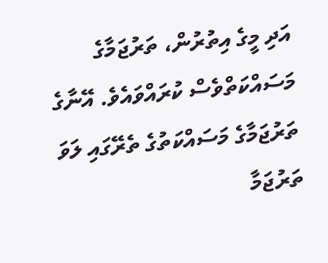އަދި މީގެ އިތުރުން، ތަރުޖަމާގެ މަސައްކަތްވެސް ކުރައްވައެވެ. އޭނާގެ ތަރުޖަމާގެ މަސައްކަތުގެ ތެރޭގައި ލަވަ ތަރުޖަމާ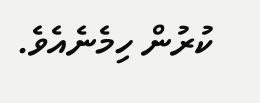ކުރުން ހިމެނެއެވެ.